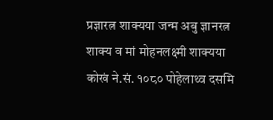प्रज्ञारत्न शाक्यया जन्म अबु ज्ञानरत्न शाक्य व मां मोहनलक्ष्मी शाक्यया कोखं ने.सं. १०८० पोहेलाथ्व दसमि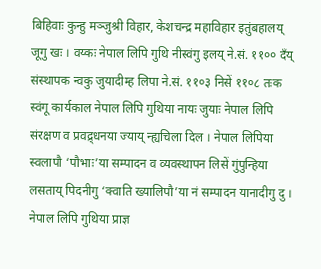बिहिवाः कुन्हु मञ्जुश्री विहार, केशचन्द्र महाविहार इतुंबहालय् जूगु खः । वय्कः नेपाल लिपि गुथि नीस्वंगु इलय् ने.सं. ११०० दँय् संस्थापक न्वकु जुयादीम्ह लिपा ने.सं. ११०३ निसें ११०८ तःक स्वंगू कार्यकाल नेपाल लिपि गुथिया नायः जुयाः नेपाल लिपि संरक्षण व प्रवद्र्धनया ज्याय् न्ह्यचिला दिल । नेपाल लिपिया स्वलापौ ‘पौभाः’या सम्पादन व व्यवस्थापन लिसें गुंपुन्हिया लसताय् पिदनीगु ‘क्वाति ख्यालिपौ’या नं सम्पादन यानादीगु दु । नेपाल लिपि गुथिया प्राज्ञ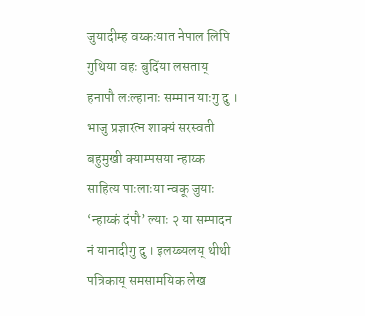जुयादीम्ह वय्कःयात नेपाल लिपि गुथिया वहः बुदिंया लसताय् हनापौ लःल्हानाः सम्मान याःगु दु ।
भाजु प्रज्ञारत्न शाक्यं सरस्वती बहुमुखी क्याम्पसया न्हाय्क साहित्य पाःलाःया न्वकू जुयाः ‘न्हाय्कं दंपौ’ ल्याः २ या सम्पादन नं यानादीगु दु । इलय्ब्यलय् थीथी पत्रिकाय् समसामयिक लेख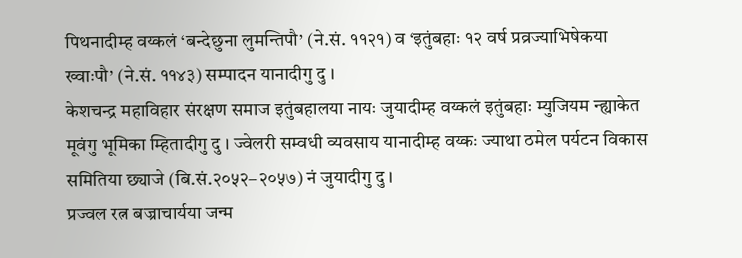पिथनादीम्ह वय्कलं ‘बन्देछुना लुमन्तिपौ’ (ने.सं. ११२१) व ‘इतुंबहाः १२ वर्ष प्रव्रज्याभिषेकया ख्वाःपौ’ (ने.सं. ११४३) सम्पादन यानादीगु दु ।
केशचन्द्र महाविहार संरक्षण समाज इतुंबहालया नायः जुयादीम्ह वय्कलं इतुंबहाः म्युजियम न्ह्याकेत मूवंगु भूमिका म्हितादीगु दु । ज्वेलरी सम्वधी व्यवसाय यानादीम्ह वय्कः ज्याथा ठमेल पर्यटन विकास समितिया छ्याजे (बि.सं.२०५२–२०५७) नं जुयादीगु दु ।
प्रज्वल रत्न बज्राचार्यया जन्म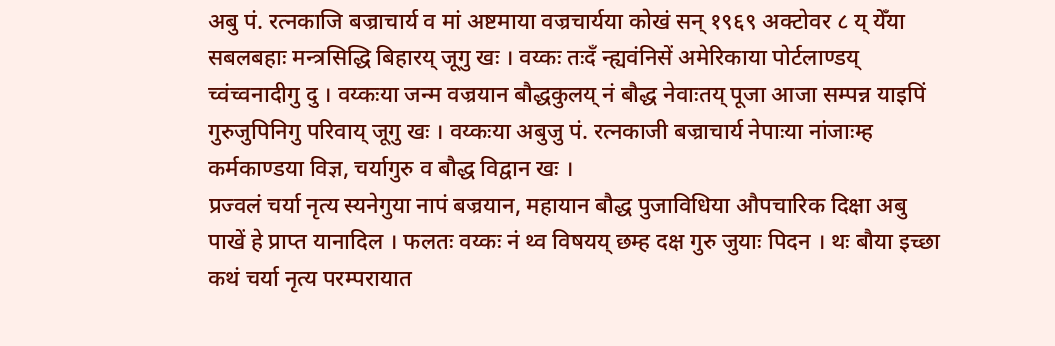अबु पं. रत्नकाजि बज्राचार्य व मां अष्टमाया वज्रचार्यया कोखं सन् १९६९ अक्टोवर ८ य् येँया सबलबहाः मन्त्रसिद्धि बिहारय् जूगु खः । वय्कः तःदँ न्ह्यवंनिसें अमेरिकाया पोर्टलाण्डय् च्वंच्वनादीगु दु । वय्कःया जन्म वज्रयान बौद्धकुलय् नं बौद्ध नेवाःतय् पूजा आजा सम्पन्न याइपिं गुरुजुपिनिगु परिवाय् जूगु खः । वय्कःया अबुजु पं. रत्नकाजी बज्राचार्य नेपाःया नांजाःम्ह कर्मकाण्डया विज्ञ, चर्यागुरु व बौद्ध विद्वान खः ।
प्रज्वलं चर्या नृत्य स्यनेगुया नापं बज्रयान, महायान बौद्ध पुजाविधिया औपचारिक दिक्षा अबु पाखें हे प्राप्त यानादिल । फलतः वय्कः नं थ्व विषयय् छम्ह दक्ष गुरु जुयाः पिदन । थः बौया इच्छा कथं चर्या नृत्य परम्परायात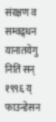संरक्षण व सम्वद्र्धन यानातयेगु नितिं सन् १९९६ य् फाउन्डेसन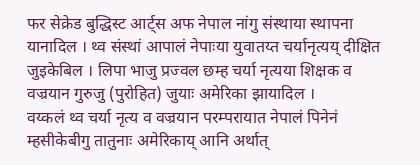फर सेक्रेड बुद्धिस्ट आर्ट्स अफ नेपाल नांगु संस्थाया स्थापना यानादिल । थ्व संस्थां आपालं नेपाःया युवातय्त चर्यानृत्यय् दीक्षित जुइकेबिल । लिपा भाजु प्रज्वल छम्ह चर्या नृत्यया शिक्षक व वज्रयान गुरुजु (पुरोहित) जुयाः अमेरिका झायादिल ।
वय्कलं थ्व चर्या नृत्य व वज्रयान परम्परायात नेपालं पिनेनं म्हसीकेबीगु तातुनाः अमेरिकाय् आनि अर्थात्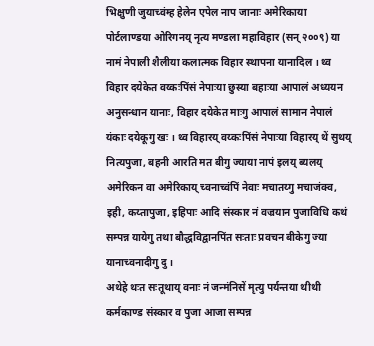भिक्षुणी जुयाच्वंम्ह हेलेन एपेल नाप जानाः अमेरिकाया पोर्टलाण्डया ओरिगनय् नृत्य मण्डला महाविहार (सन् २००९) या नामं नेपाली शैलीया कलात्मक विहार स्थापना यानादिल । थ्व विहार दयेकेत वय्कःपिंसं नेपाःया छुस्या बहाःया आपालं अध्ययन अनुसन्धान यानाः, विहार दयेकेत माःगु आपालं सामान नेपालं यंकाः दयेकूगु खः । थ्व विहारय् वय्कःपिंसं नेपाःया विहारय् थें सुथय् नित्यपुजा, बहनी आरति मत बीगु ज्याया नापं इलय् ब्यलय् अमेरिकन वा अमेरिकाय् च्वनाच्वंपिं नेवाः मचातय्गु मचाजंक्व, इही, कय्तापुजा, इहिपाः आदि संस्कार नं वज्रयान पुजाविधि कथं सम्पन्न यायेगु तथा बौद्धविद्वानपिंत सःताः प्रवचन बीकेगु ज्या यानाच्वनादीगु दु ।
अथेहे थःत सःतूथाय् वनाः नं जन्मंनिसें मृत्यु पर्यन्तया थीथी कर्मकाण्ड संस्कार व पुजा आजा सम्पन्न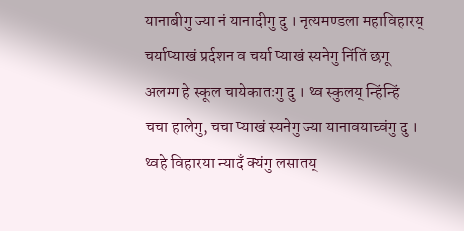यानाबीगु ज्या नं यानादीगु दु । नृत्यमण्डला महाविहारय् चर्याप्याखं प्रर्दशन व चर्या प्याखं स्यनेगु निंतिं छगू अलग्ग हे स्कूल चायेकातःगु दु । थ्व स्कुलय् न्हिंन्हिं चचा हालेगु, चचा प्याखं स्यनेगु ज्या यानावयाच्वंगु दु । थ्वहे विहारया न्यादँ क्यंगु लसातय्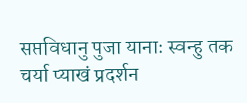सप्तविधानु पुजा यानाः स्वन्हु तक चर्या प्याखं प्रदर्शन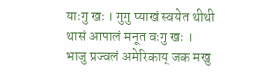याःगु खः । गुगु प्याखं स्वयेत थीथी थासं आपालं मनूत वःगु खः ।
भाजु प्रज्वलं अमेरिकाय् जक मखु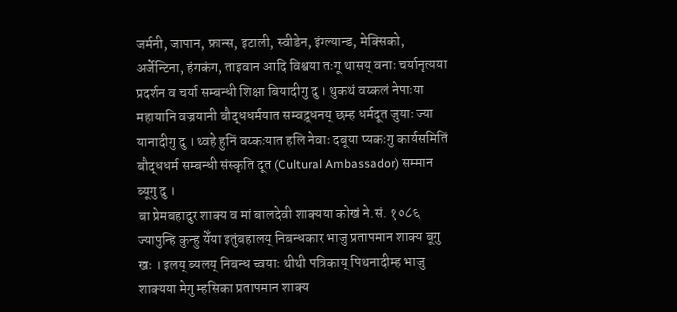जर्मनी, जापान, फ्रान्स, इटाली, स्वीडेन, इंग्ल्यान्ड, मेक्सिको, अर्जेन्टिना, हंगकंग, ताइवान आदि विश्वया तःगू थासय् वनाः चर्यानृत्यया प्रदर्शन व चर्या सम्बन्धी शिक्षा बियादीगु दु । थुकथं वय्कलं नेपाःया महायानि वज्रयानी बौद्धधर्मयात सम्वद्र्धनय् छम्ह धर्मदूत जुयाः ज्या यानादीगु दु । थ्वहे हुनिं वय्कःयात हलि नेवाः दबूया प्यकःगु कार्यसमितिं बौद्धधर्म सम्बन्धी संस्कृति दूत (Cultural Ambassador) सम्मान ब्यूगु दु ।
बा प्रेमबहादुर शाक्य व मां बालदेवी शाक्यया कोखं ने.सं. १०८६ ज्यापुन्हि कुन्हु येँया इतुंबहालय् निबन्धकार भाजु प्रतापमान शाक्य बूगु खः । इलय् ब्यलय् निबन्ध च्वयाः थीथी पत्रिकाय् पिथनादीम्ह भाजु शाक्यया मेगु म्हसिका प्रतापमान शाक्य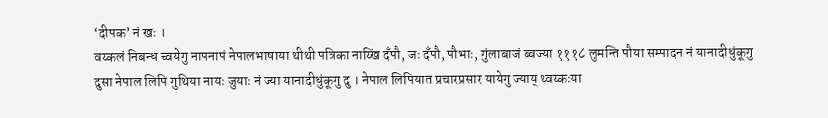‘दीपक’ नं खः ।
वय्कलं निबन्ध च्वयेगु नापनापं नेपालभाषाया थीथी पत्रिका नाय्खिं दँपौ, जः दँपौ, पौभाः, गुंलाबाजं ब्वज्या १११८ लुमन्ति पौया सम्पादन नं यानादीधुंकूगु दुसा नेपाल लिपि गुथिया नायः जुयाः नं ज्या यानादीधुंकूगु दु । नेपाल लिपियात प्रचारप्रसार यायेगु ज्याय् थ्वय्कःया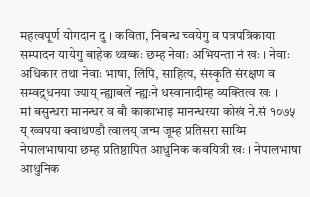महत्वपूर्ण योगदान दु । कविता, निबन्ध च्वयेगु व पत्रपत्रिकाया सम्पादन यायेगु बाहेक थ्वय्कः छम्ह नेवाः अभियन्ता नं खः । नेवाः अधिकार तथा नेवाः भाषा, लिपि, साहित्य, संस्कृति संरक्षण व सम्वद्र्धनया ज्याय् न्ह्याबलें न्ह्यःने धस्वानादीम्ह व्यक्तित्व खः ।
मां बसुन्धरा मानन्धर व बौ काकाभाइ मानन्धरया कोखं ने.सं १०७५ य् ख्वपया क्वाथण्डौ त्वालय् जन्म जूम्ह प्रतिसरा साय्मि नेपालभाषाया छम्ह प्रतिष्ठापित आधुनिक कवयित्री खः । नेपालभाषा आधुनिक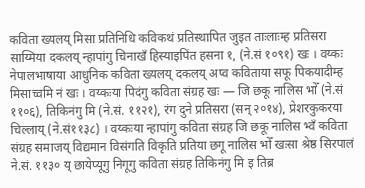कविता ख्यलय् मिसा प्रतिनिधि कविकथं प्रतिस्थापित जुइत ताःलाःम्ह प्रतिसरा साय्मिया दकलय् न्हापांगु चिनाखँ हिस्याइपिंत हसना १, (ने.सं १०९१) खः । वय्कः नेपालभाषाया आधुनिक कविता ख्यलय् दकलय् अप्व कविताया सफू पिकयादीम्ह मिसाच्वमि नं खः । वय्कःया पिदंगु कविता संग्रह खः — जि छकू नालिस भोँ (ने.सं ११०६), तिकिनंगु मि (ने.सं. ११२१), रंग दुने प्रतिसरा (सन् २०१४), प्रेशरकुकरया चिल्लाय् (ने.सं११३८) । वय्कःया न्हापांगु कविता संग्रह जि छकू नालिस भ्वँ कविता संग्रह समाजय् विद्यमान विसंगति विकृति प्रतिया छगू नालिस भोँ खःसा श्रेष्ठ सिरपालं ने.सं. ११३० य् छायेप्यूगु निगूगु कविता संग्रह तिकिनंगु मि इ तिब्र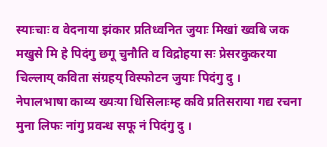स्याःचाः व वेदनाया झंकार प्रतिध्वनित जुयाः मिखां ख्वबि जक मखुसे मि हे पिदंगु छगू चुनौति व विद्रोहया सः प्रेसरकुकरया चिल्लाय् कविता संग्रहय् विस्फोटन जुयाः पिदंगु दु ।
नेपालभाषा काव्य ख्यःया धिसिलाःम्ह कवि प्रतिसराया गद्य रचना मुना लिफः नांगु प्रवन्ध सफू नं पिदंगु दु ।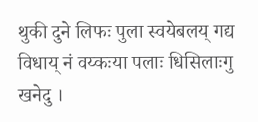थुकी दुने लिफः पुला स्वयेबलय् गद्य विधाय् नं वय्कःया पलाः धिसिलाःगु खनेदु ।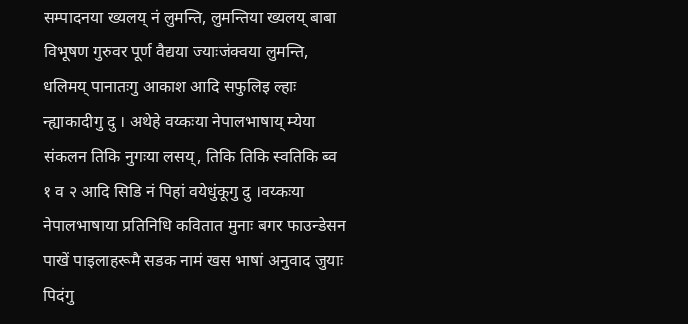सम्पादनया ख्यलय् नं लुमन्ति, लुमन्तिया ख्यलय् बाबा विभूषण गुरुवर पूर्ण वैद्यया ज्याःजंक्वया लुमन्ति, धलिमय् पानातःगु आकाश आदि सफुलिइ ल्हाः न्ह्याकादीगु दु । अथेहे वय्कःया नेपालभाषाय् म्येया संकलन तिकि नुगःया लसय्, तिकि तिकि स्वतिकि ब्व १ व २ आदि सिडि नं पिहां वयेधुंकूगु दु ।वय्कःया नेपालभाषाया प्रतिनिधि कवितात मुनाः बगर फाउन्डेसन पाखें पाइलाहरूमै सडक नामं खस भाषां अनुवाद जुयाः पिदंगु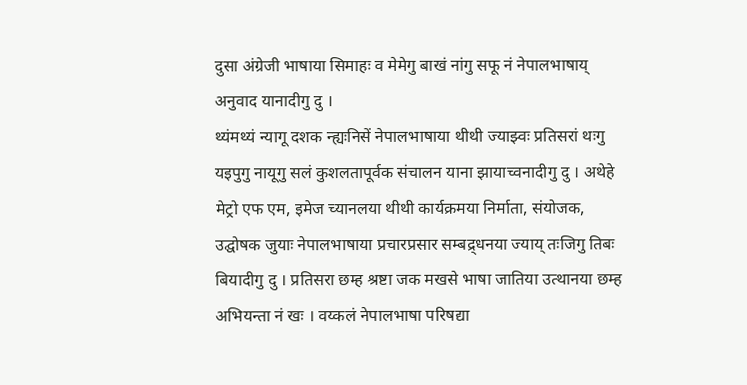दुसा अंग्रेजी भाषाया सिमाहः व मेमेगु बाखं नांगु सफू नं नेपालभाषाय् अनुवाद यानादीगु दु ।
थ्यंमथ्यं न्यागू दशक न्ह्यःनिसें नेपालभाषाया थीथी ज्याझ्वः प्रतिसरां थःगु यइपुगु नायूगु सलं कुशलतापूर्वक संचालन याना झायाच्वनादीगु दु । अथेहे मेट्रो एफ एम, इमेज च्यानलया थीथी कार्यक्रमया निर्माता, संयोजक, उद्घोषक जुयाः नेपालभाषाया प्रचारप्रसार सम्बद्र्धनया ज्याय् तःजिगु तिबः बियादीगु दु । प्रतिसरा छम्ह श्रष्टा जक मखसे भाषा जातिया उत्थानया छम्ह अभियन्ता नं खः । वय्कलं नेपालभाषा परिषद्या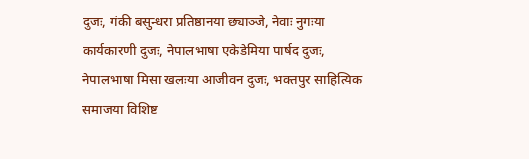दुजः, गंकी बसुन्धरा प्रतिष्ठानया छ्याञ्जे, नेवाः नुगःया कार्यकारणी दुजः, नेपालभाषा एकेडेमिया पार्षद दुजः, नेपालभाषा मिसा खलःया आजीवन दुजः, भक्तपुर साहित्यिक समाजया विशिष्ट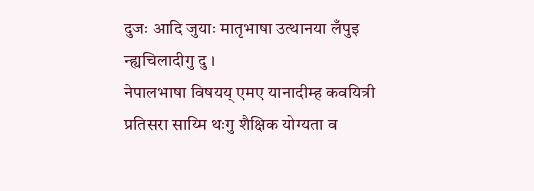दुजः आदि जुयाः मातृभाषा उत्थानया लँपुइ न्ह्यचिलादीगु दु ।
नेपालभाषा विषयय् एमए यानादीम्ह कवयित्री प्रतिसरा साय्मि थःगु शैक्षिक योग्यता व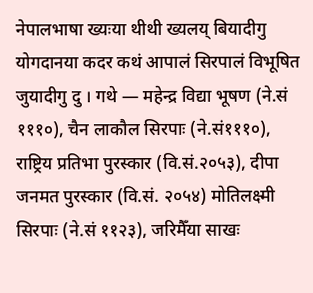नेपालभाषा ख्यःया थीथी ख्यलय् बियादीगु योगदानया कदर कथं आपालं सिरपालं विभूषित जुयादीगु दु । गथे — महेन्द्र विद्या भूषण (ने.सं १११०), चैन लाकौल सिरपाः (ने.सं१११०), राष्ट्रिय प्रतिभा पुरस्कार (वि.सं.२०५३), दीपा जनमत पुरस्कार (वि.सं. २०५४) मोतिलक्ष्मी सिरपाः (ने.सं ११२३), जरिमैँया साखः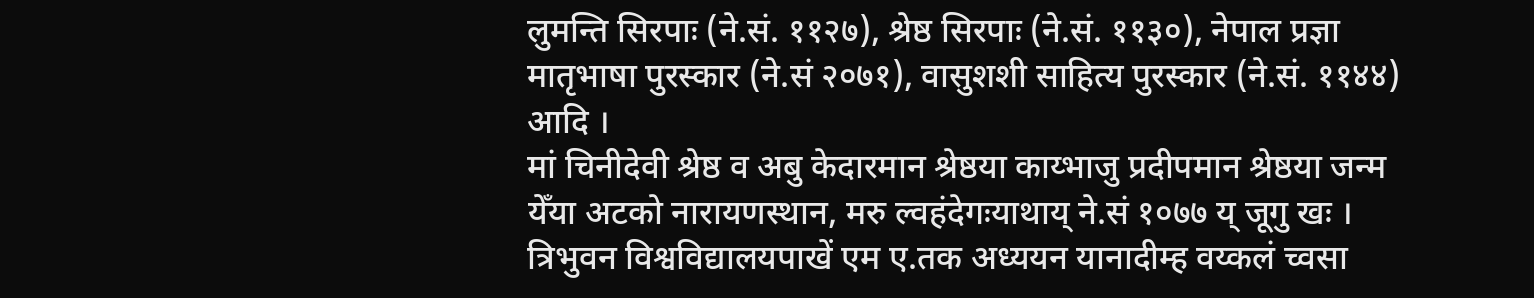लुमन्ति सिरपाः (ने.सं. ११२७), श्रेष्ठ सिरपाः (ने.सं. ११३०), नेपाल प्रज्ञा मातृभाषा पुरस्कार (ने.सं २०७१), वासुशशी साहित्य पुरस्कार (ने.सं. ११४४) आदि ।
मां चिनीदेवी श्रेष्ठ व अबु केदारमान श्रेष्ठया काय्भाजु प्रदीपमान श्रेष्ठया जन्म येँया अटको नारायणस्थान, मरु ल्वहंदेगःयाथाय् ने.सं १०७७ य् जूगु खः । त्रिभुवन विश्वविद्यालयपाखें एम ए.तक अध्ययन यानादीम्ह वय्कलं च्वसा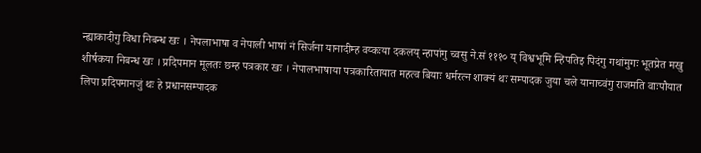न्ह्याकादीगु विधा निबन्ध खः । नेपलाभाषा व नेपाली भाषां नं सिर्जना यानादीम्ह वय्कःया दकलय् न्हापांगु च्वसु ने.सं १११० य् विश्वभूमि न्हिपतिइ पिदंगु गथांमुगः भूतप्रेत मखु शीर्षकया निबन्ध खः । प्रदिपमान मूलतः छम्ह पत्रकार खः । नेपालभाषाया पत्रकारितायात महत्व बियाः धर्मरत्न शाक्यं थः सम्पादक जुया चले यानाच्वंगु राजमति वाःपौयात लिपा प्रदिपमानजुं थः हे प्रधानसम्पादक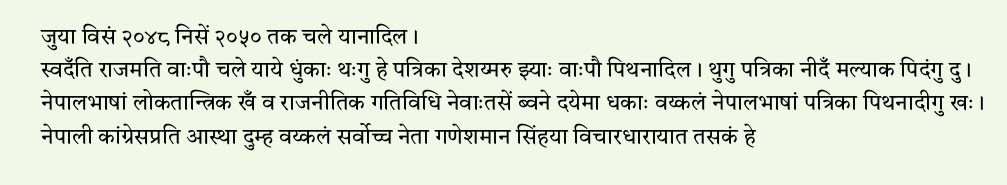जुया विसं २०४८ निसें २०५० तक चले यानादिल ।
स्वदँति राजमति वाःपौ चले याये धुंकाः थःगु हे पत्रिका देशय्मरु झ्याः वाःपौ पिथनादिल । थुगु पत्रिका नीदँ मल्याक पिदंगु दु । नेपालभाषां लोकतान्त्रिक खँ व राजनीतिक गतिविधि नेवाःतसें ब्वने दयेमा धकाः वय्कलं नेपालभाषां पत्रिका पिथनादीगु खः ।
नेपाली कांग्रेसप्रति आस्था दुम्ह वय्कलं सर्वोच्च नेता गणेशमान सिंहया विचारधारायात तसकं हे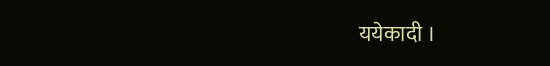ययेकादी ।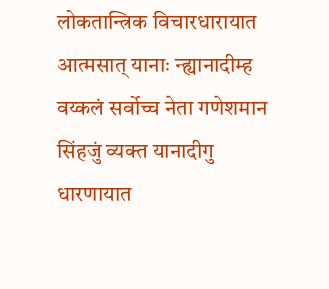लोकतान्त्रिक विचारधारायात आत्मसात् यानाः न्ह्यानादीम्ह वय्कलं सर्वोच्च नेता गणेशमान सिंहजुं व्यक्त यानादीगु धारणायात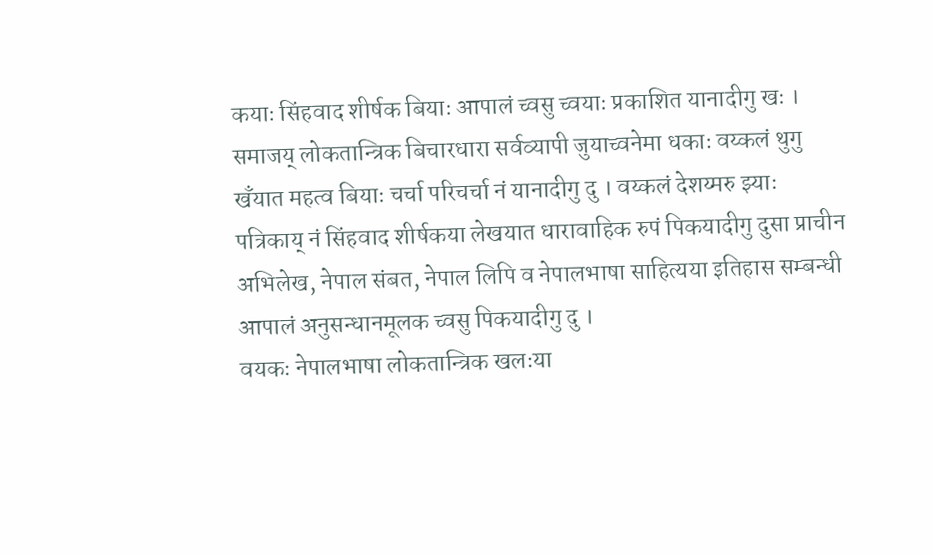कयाः सिंहवाद शीर्षक बियाः आपालं च्वसु च्वयाः प्रकाशित यानादीगु खः ।
समाजय् लोकतान्त्रिक बिचारधारा सर्वव्यापी जुयाच्वनेमा धकाः वय्कलं थुगु खँयात महत्व बियाः चर्चा परिचर्चा नं यानादीगु दु । वय्कलं देशय्मरु झ्याः पत्रिकाय् नं सिंहवाद शीर्षकया लेखयात धारावाहिक रुपं पिकयादीगु दुसा प्राचीन अभिलेख, नेपाल संबत, नेपाल लिपि व नेपालभाषा साहित्यया इतिहास सम्बन्धी आपालं अनुसन्धानमूलक च्वसु पिकयादीगु दु ।
वयकः नेपालभाषा लोकतान्त्रिक खलःया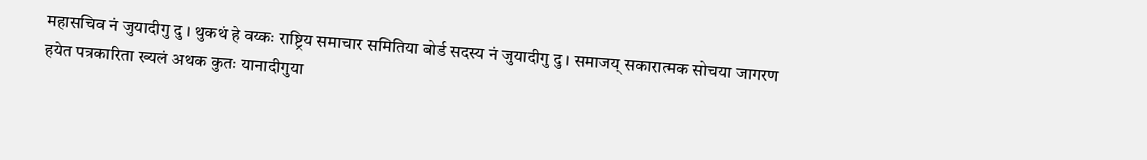महासचिव नं जुयादीगु दु । थुकथं हे वय्कः राष्ट्रिय समाचार समितिया बोर्ड सदस्य नं जुयादीगु दु । समाजय् सकारात्मक सोचया जागरण हयेत पत्रकारिता ख्यलं अथक कुतः यानादीगुया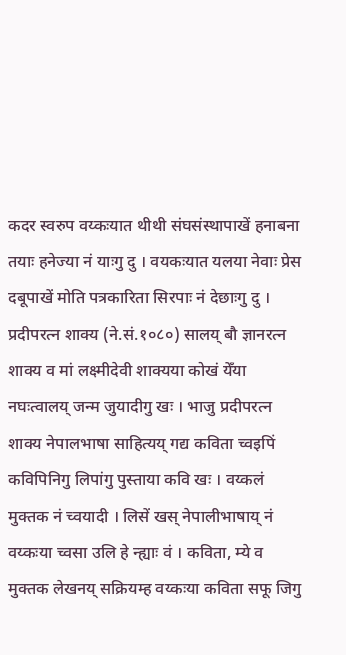कदर स्वरुप वय्कःयात थीथी संघसंस्थापाखें हनाबना तयाः हनेज्या नं याःगु दु । वयकःयात यलया नेवाः प्रेस दबूपाखें मोति पत्रकारिता सिरपाः नं देछाःगु दु ।
प्रदीपरत्न शाक्य (ने.सं.१०८०) सालय् बौ ज्ञानरत्न शाक्य व मां लक्ष्मीदेवी शाक्यया कोखं येँया नघःत्वालय् जन्म जुयादीगु खः । भाजु प्रदीपरत्न शाक्य नेपालभाषा साहित्यय् गद्य कविता च्वइपिं कविपिनिगु लिपांगु पुस्ताया कवि खः । वय्कलं मुक्तक नं च्वयादी । लिसें खस् नेपालीभाषाय् नं वय्कःया च्वसा उलि हे न्ह्याः वं । कविता, म्ये व मुक्तक लेखनय् सक्रियम्ह वय्कःया कविता सफू जिगु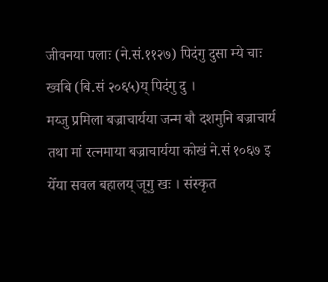जीवनया पलाः (ने.सं.११२७) पिदंगु दुसा म्ये चाः ख्वबि (बि.सं २०६५)य् पिदंगु दु ।
मय्जु प्रमिला बज्राचार्यया जन्म बौ दशमुनि बज्राचार्य तथा मां रत्नमाया बज्राचार्यया कोखं ने.सं १०६७ इ येँया सवल बहालय् जूगु खः । संस्कृत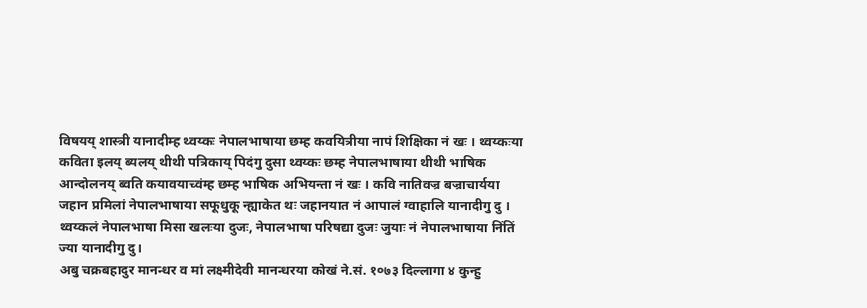विषयय् शास्त्री यानादीम्ह थ्वय्कः नेपालभाषाया छम्ह कवयित्रीया नापं शिक्षिका नं खः । थ्वय्कःया कविता इलय् ब्यलय् थीथी पत्रिकाय् पिदंगु दुसा थ्वय्कः छम्ह नेपालभाषाया थीथी भाषिक आन्दोलनय् ब्वति कयावयाच्वंम्ह छम्ह भाषिक अभियन्ता नं खः । कवि नातिवज्र बज्राचार्यया जहान प्रमिलां नेपालभाषाया सफूधुकू न्ह्याकेत थः जहानयात नं आपालं ग्वाहालि यानादीगु दु । थ्वय्कलं नेपालभाषा मिसा खलःया दुजः, नेपालभाषा परिषद्या दुजः जुयाः नं नेपालभाषाया निंतिं ज्या यानादीगु दु।
अबु चक्रबहादुर मानन्धर व मां लक्ष्मीदेवी मानन्धरया कोखं ने.सं. १०७३ दिल्लागा ४ कुन्हु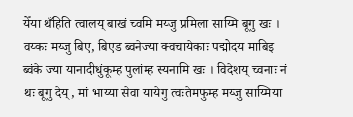येँया थँहिति त्वालय् बाखं च्वमि मय्जु प्रमिला साय्मि बूगु खः । वय्कः मय्जु बिए, बिएड ब्वनेज्या क्वचायेकाः पद्मोदय माबिइ ब्वंके ज्या यानादीधुंकूम्ह पुलांम्ह स्यनामि खः । विदेशय् च्वनाः नं थः बूगु देय्, मां भाय्या सेवा यायेगु त्वःतेमफुम्ह मय्जु साय्मिया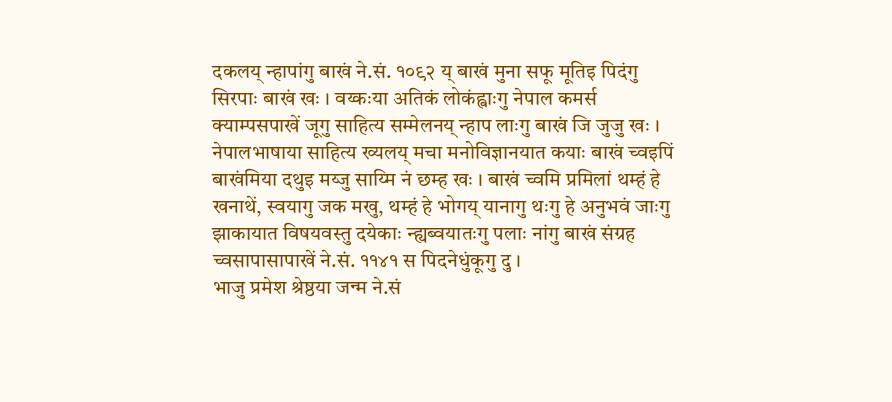दकलय् न्हापांगु बाखं ने.सं. १०९२ य् बाखं मुना सफू मूतिइ पिदंगु सिरपाः बाखं खः । वय्कःया अतिकं लोकंह्वाःगु नेपाल कमर्स क्याम्पसपाखें जूगु साहित्य सम्मेलनय् न्हाप लाःगु बाखं जि जुजु खः ।
नेपालभाषाया साहित्य ख्यलय् मचा मनोविज्ञानयात कयाः बाखं च्वइपिं बाखंमिया दथुइ मय्जु साय्मि नं छम्ह खः । बाखं च्वमि प्रमिलां थम्हं हे खनाथें, स्वयागु जक मखु, थम्हं हे भोगय् यानागु थःगु हे अनुभवं जाःगु झाकायात विषयवस्तु दयेकाः न्ह्यब्वयातःगु पलाः नांगु बाखं संग्रह च्वसापासापाखें ने.सं. ११४१ स पिदनेधुंकूगु दु ।
भाजु प्रमेश श्रेष्ठया जन्म ने.सं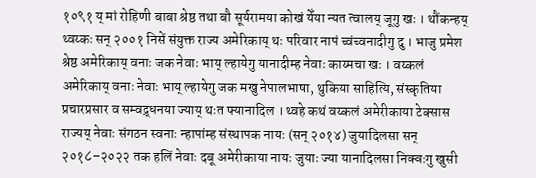१०९१ य् मां रोहिणी बाबा श्रेष्ठ तथा बौ सूर्यरामया कोखं येँया न्यत त्वालय् जूगु खः । थौंकन्हय् थ्वय्कः सन् २००१ निसें संयुक्त राज्य अमेरिकाय् थः परिवार नापं च्वंच्वनादीगु दु । भाजु प्रमेश श्रेष्ठ अमेरिकाय् वनाः जक नेवाः भाय् ल्हायेगु यानादीम्ह नेवाः काय्मचा खः । वय्कलं अमेरिकाय् वनाः नेवाः भाय् ल्हायेगु जक मखु नेपालभाषा, थुकिया साहित्यि, संस्कृतिया प्रचारप्रसार व सम्वद्र्धनया ज्याय् थःत फ्यानादिल । थ्वहे कथं वय्कलं अमेरीकाया टेक्सास राज्यय् नेवाः संगठन स्वनाः न्हापांम्ह संस्थापक नायः (सन् २०१४) जुयादिलसा सन् २०१८–२०२२ तक हलिं नेवाः दबू अमेरीकाया नायः जुयाः ज्या यानादिलसा निक्वःगु खुसी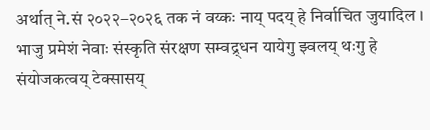अर्थात् ने.सं २०२२–२०२६ तक नं वय्कः नाय् पदय् हे निर्वाचित जुयादिल ।
भाजु प्रमेशं नेवाः संस्कृति संरक्षण सम्वद्र्धन यायेगु झ्वलय् थःगु हे संयोजकत्वय् टेक्सासय्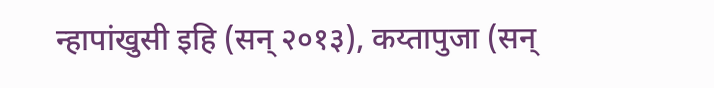न्हापांखुसी इहि (सन् २०१३), कय्तापुजा (सन्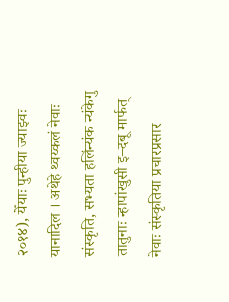२०१४), येँयाः पुन्हीया ज्याझ्वः यानादिल । अथेहे थ्वय्कलं नेवाः संस्कृति, सभ्यता हलिंन्यंक न्यंकेगु तातुनाः न्हापांखुसी इ–दबू मार्फत् नेवाः संस्कृतिया प्रचारप्रसार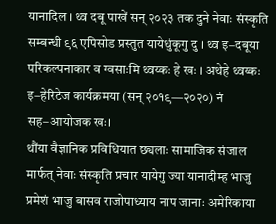यानादिल । थ्व दबू पाखें सन् २०२३ तक दुने नेवाः संस्कृति सम्बन्धी ९६ एपिसोड प्रस्तुत यायेधुंकूगु दु । थ्व इ–दबूया परिकल्पनाकार व ग्वसाःमि थ्वय्कः हे खः । अथेहे थ्वय्कः इ–हेरिटेज कार्यक्रमया (सन् २०१९—२०२०) नं सह–आयोजक खः।
थौंया वैज्ञानिक प्रविधियात छ्यलाः सामाजिक संजाल मार्फत् नेवाः संस्कृति प्रचार यायेगु ज्या यानादीम्ह भाजु प्रमेशं भाजु बासव राजोपाध्याय नाप जानाः अमेरिकाया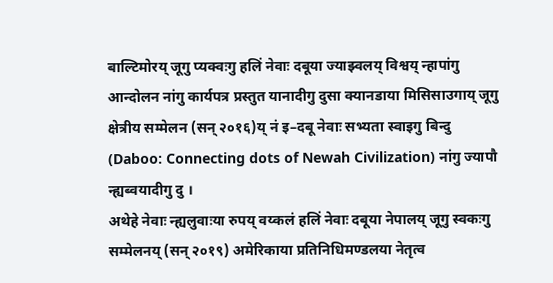बाल्टिमोरय् जूगु प्यक्वःगु हलिं नेवाः दबूया ज्याझ्वलय् विश्वय् न्हापांगु आन्दोलन नांगु कार्यपत्र प्रस्तुत यानादीगु दुसा क्यानडाया मिसिसाउगाय् जूगु क्षेत्रीय सम्मेलन (सन् २०१६)य् नं इ–दबू नेवाः सभ्यता स्वाइगु बिन्दु (Daboo: Connecting dots of Newah Civilization) नांगु ज्यापौ न्ह्यब्वयादीगु दु ।
अथेहे नेवाः न्ह्यलुवाःया रुपय् वय्कलं हलिं नेवाः दबूया नेपालय् जूगु स्वकःगु सम्मेलनय् (सन् २०१९) अमेरिकाया प्रतिनिधिमण्डलया नेतृत्व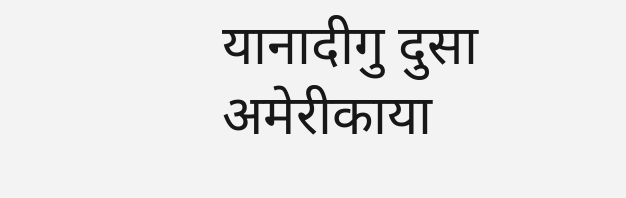यानादीगु दुसा अमेरीकाया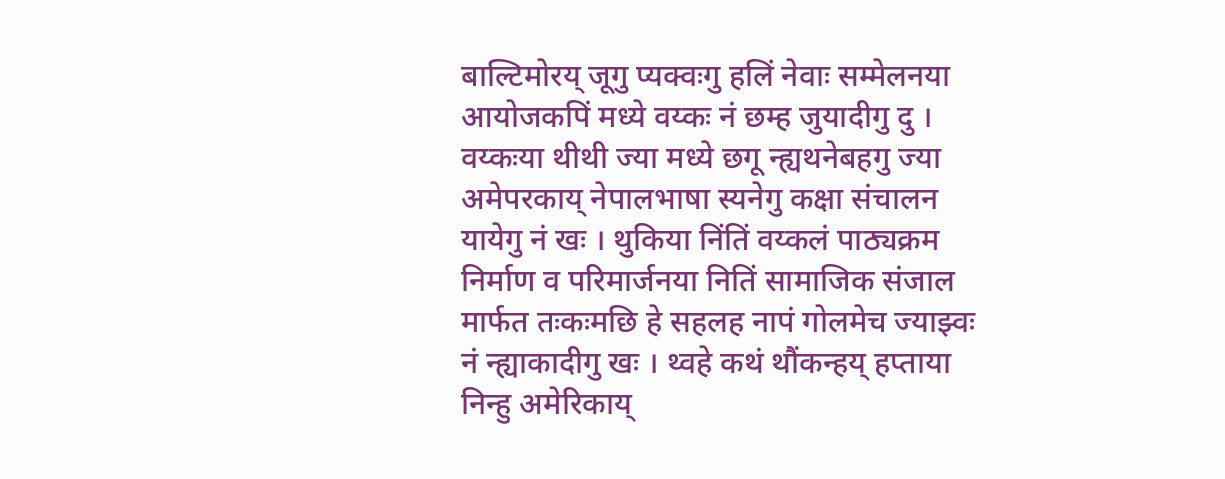बाल्टिमोरय् जूगु प्यक्वःगु हलिं नेवाः सम्मेलनया आयोजकपिं मध्ये वय्कः नं छम्ह जुयादीगु दु । वय्कःया थीथी ज्या मध्ये छगू न्ह्यथनेबहगु ज्या अमेपरकाय् नेपालभाषा स्यनेगु कक्षा संचालन यायेगु नं खः । थुकिया निंतिं वय्कलं पाठ्यक्रम निर्माण व परिमार्जनया नितिं सामाजिक संजाल मार्फत तःकःमछि हे सहलह नापं गोलमेच ज्याझ्वः नं न्ह्याकादीगु खः । थ्वहे कथं थौंकन्हय् हप्ताया निन्हु अमेरिकाय्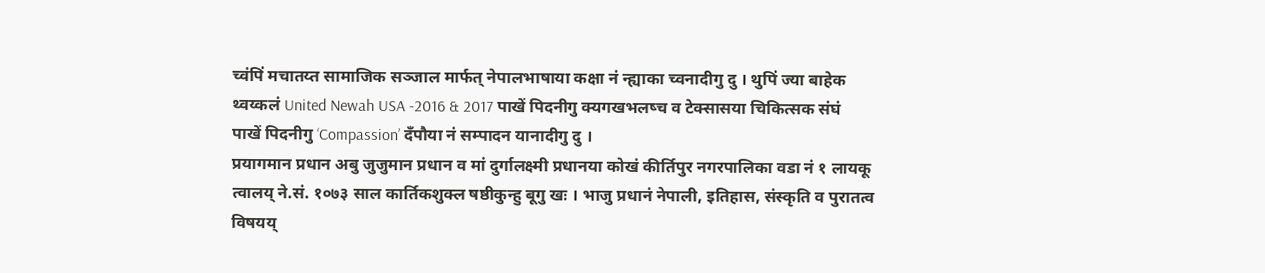च्वंपिं मचातय्त सामाजिक सञ्जाल मार्फत् नेपालभाषाया कक्षा नं न्ह्याका च्वनादीगु दु । थुपिं ज्या बाहेक थ्वय्कलं United Newah USA -2016 & 2017 पाखें पिदनीगु क्यगखभलष्च व टेक्सासया चिकित्सक संघं पाखें पिदनीगु ‘Compassion’ दँपौया नं सम्पादन यानादीगु दु ।
प्रयागमान प्रधान अबु जुजुमान प्रधान व मां दुर्गालक्ष्मी प्रधानया कोखं कीर्तिपुर नगरपालिका वडा नं १ लायकू त्वालय् ने.सं. १०७३ साल कार्तिकशुक्ल षष्ठीकुन्हु बूगु खः । भाजु प्रधानं नेपाली, इतिहास, संस्कृति व पुरातत्व विषयय्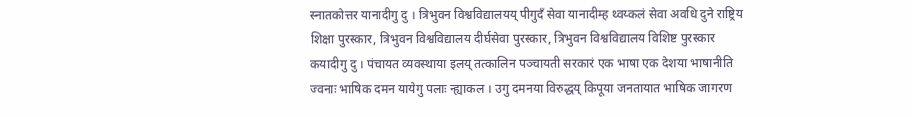स्नातकोत्तर यानादीगु दु । त्रिभुवन विश्वविद्यालयय् पीगुदँ सेवा यानादीम्ह थ्वय्कलं सेवा अवधि दुने राष्ट्रिय शिक्षा पुरस्कार, त्रिभुवन विश्वविद्यालय दीर्घसेवा पुरस्कार, त्रिभुवन विश्वविद्यालय विशिष्ट पुरस्कार कयादीगु दु । पंचायत व्यवस्थाया इलय् तत्कालिन पञ्चायती सरकारं एक भाषा एक देशया भाषानीति ज्वनाः भाषिक दमन यायेगु पलाः न्ह्याकल । उगु दमनया विरुद्धय् किपूया जनतायात भाषिक जागरण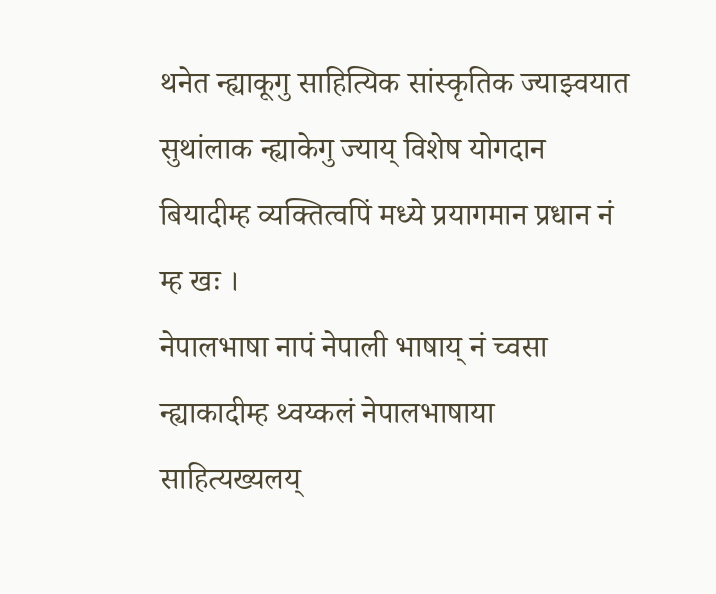थनेत न्ह्याकूगु साहित्यिक सांस्कृतिक ज्याझ्वयात सुथांलाक न्ह्याकेगु ज्याय् विशेष योगदान बियादीम्ह व्यक्तित्वपिं मध्ये प्रयागमान प्रधान नं म्ह खः ।
नेपालभाषा नापं नेपाली भाषाय् नं च्वसा न्ह्याकादीम्ह थ्वय्कलं नेपालभाषाया साहित्यख्यलय्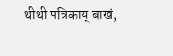थीथी पत्रिकाय् बाखं,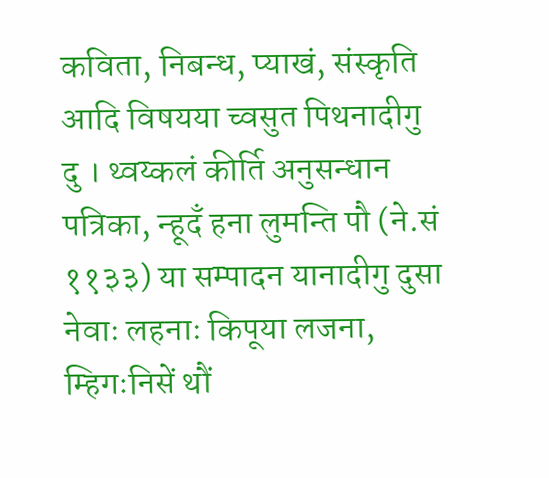कविता, निबन्ध, प्याखं, संस्कृति आदि विषयया च्वसुत पिथनादीगु दु । थ्वय्कलं कीर्ति अनुसन्धान पत्रिका, न्हूदँ हना लुमन्ति पौ (ने.सं ११३३) या सम्पादन यानादीगु दुसा नेवाः लहनाः किपूया लजना, म्हिगःनिसें थौं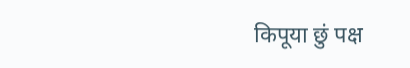किपूया छुं पक्ष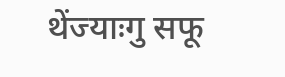थेंज्याःगु सफू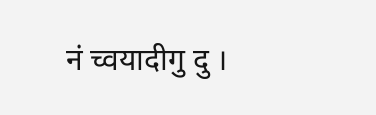नं च्वयादीगु दु ।